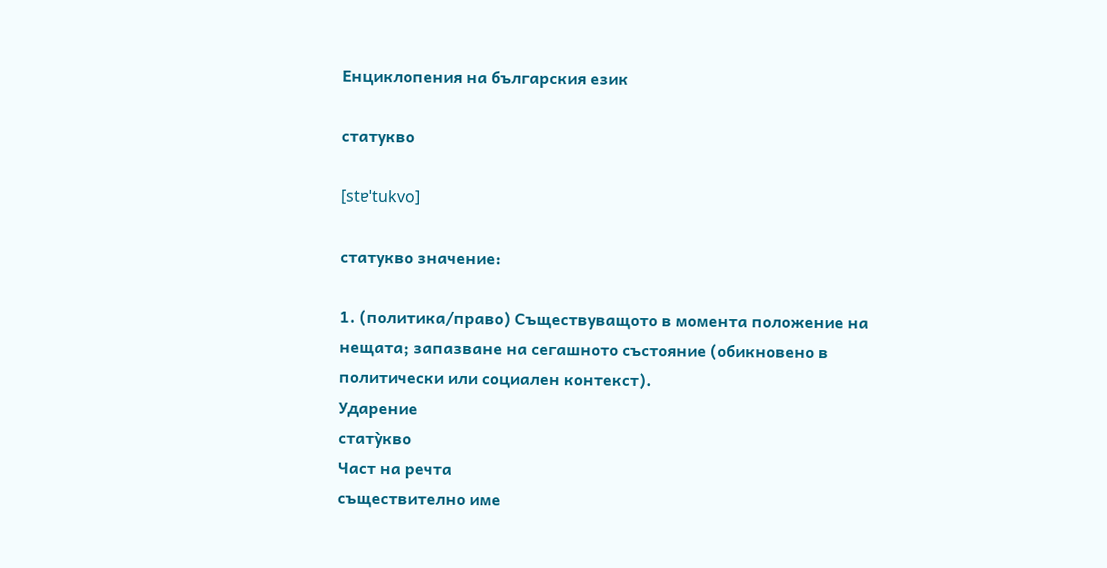Енциклопения на българския език

статукво

[stɐˈtukvo]

статукво значение:

1. (политика/право) Съществуващото в момента положение на нещата; запазване на сегашното състояние (обикновено в политически или социален контекст).
Ударение
стату̀кво
Част на речта
съществително име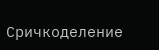Сричкоделение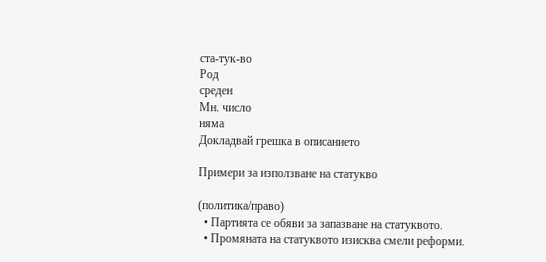ста-тук-во
Род
среден
Мн. число
няма
Докладвай грешка в описанието

Примери за използване на статукво

(политика/право)
  • Партията се обяви за запазване на статуквото.
  • Промяната на статуквото изисква смели реформи.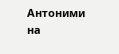Антоними на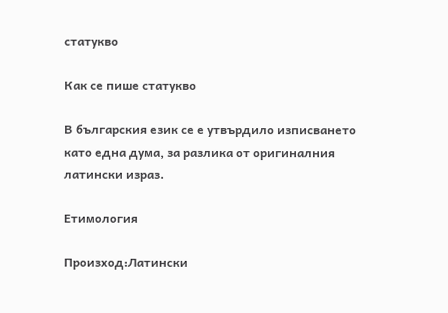статукво

Как се пише статукво

В българския език се е утвърдило изписването като една дума, за разлика от оригиналния латински израз.

Етимология

Произход:Латински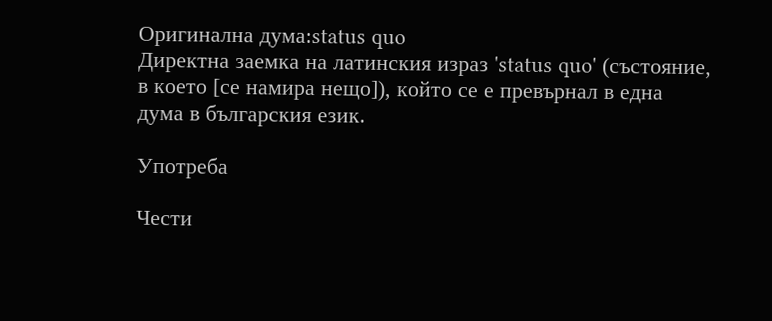Оригинална дума:status quo
Директна заемка на латинския израз 'status quo' (състояние, в което [се намира нещо]), който се е превърнал в една дума в българския език.

Употреба

Чести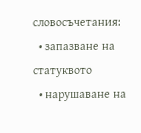словосъчетания:
  • запазване на статуквото
  • нарушаване на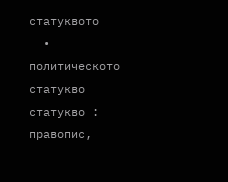статуквото
  • политическото статукво
статукво : правопис,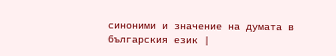синоними и значение на думата в българския език |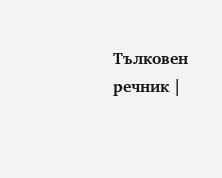Тълковен речник |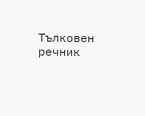Тълковен речник